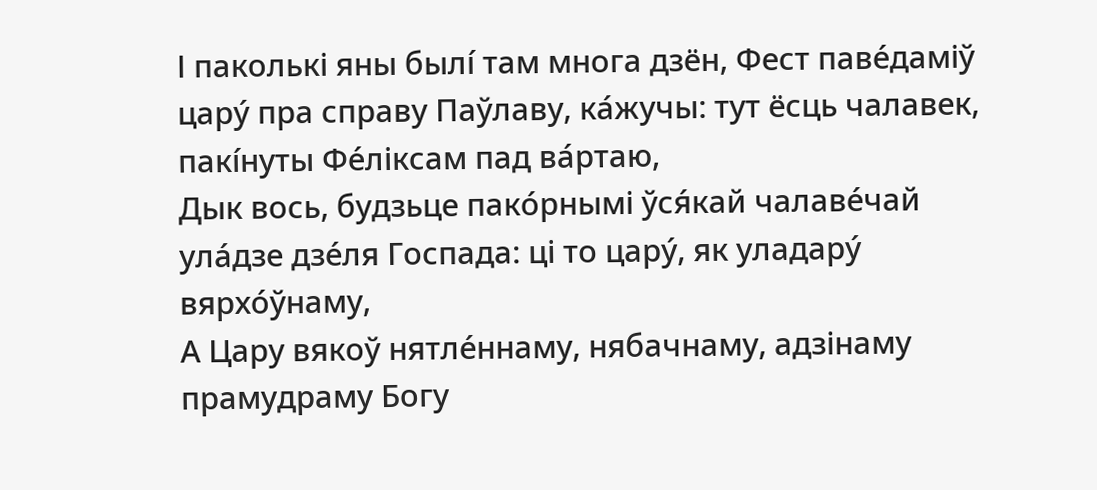І паколькі яны былí там многа дзён, Фест паве́даміў цару́ пра справу Паўлаву, ка́жучы: тут ёсць чалавек, пакíнуты Фе́ліксам пад ва́ртаю,
Дык вось, будзьце пако́рнымі ўся́кай чалаве́чай ула́дзе дзе́ля Госпада: ці то цару́, як уладару́ вярхо́ўнаму,
А Цару вякоў нятле́ннаму, нябачнаму, адзінаму прамудраму Богу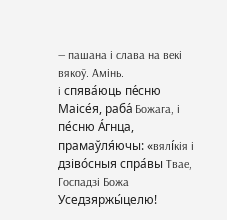— пашана і слава на векі вякоў. Амінь.
і спява́юць пе́сню Маісе́я, раба́ Божага, і пе́сню А́гнца, прамаўля́ючы: «вялíкія і дзіво́сныя спра́вы Твае, Госпадзі Божа Уседзяржы́целю!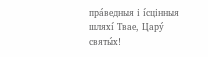пра́ведныя і íсцінныя шляхí Твае, Цару́ святы́х!